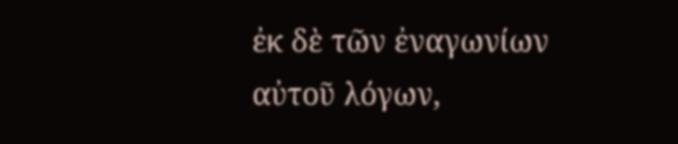ἐκ δὲ τῶν ἐναγωνίων αὐτοῦ λόγων,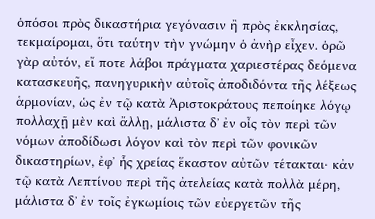ὁπόσοι πρὸς δικαστήρια γεγόνασιν ἢ πρὸς ἐκκλησίας, τεκμαίρομαι, ὅτι ταύτην τὴν γνώμην ὁ ἀνὴρ εἶχεν. ὁρῶ γὰρ αὐτόν, εἴ ποτε λάβοι πράγματα χαριεστέρας δεόμενα κατασκευῆς, πανηγυρικὴν αὐτοῖς ἀποδιδόντα τῆς λέξεως ἁρμονίαν, ὡς ἐν τῷ κατὰ Ἀριστοκράτους πεποίηκε λόγῳ πολλαχῇ μὲν καὶ ἄλλῃ, μάλιστα δʼ ἐν οἶς τὸν περὶ τῶν νόμων ἀποδίδωσι λόγον καὶ τὸν περὶ τῶν φονικῶν δικαστηρίων, ἐφʼ ἧς χρείας ἕκαστον αὐτῶν τέτακται· κἀν τῷ κατὰ Λεπτίνου περὶ τῆς ἀτελείας κατὰ πολλὰ μέρη, μάλιστα δʼ ἐν τοῖς ἐγκωμίοις τῶν εὐεργετῶν τῆς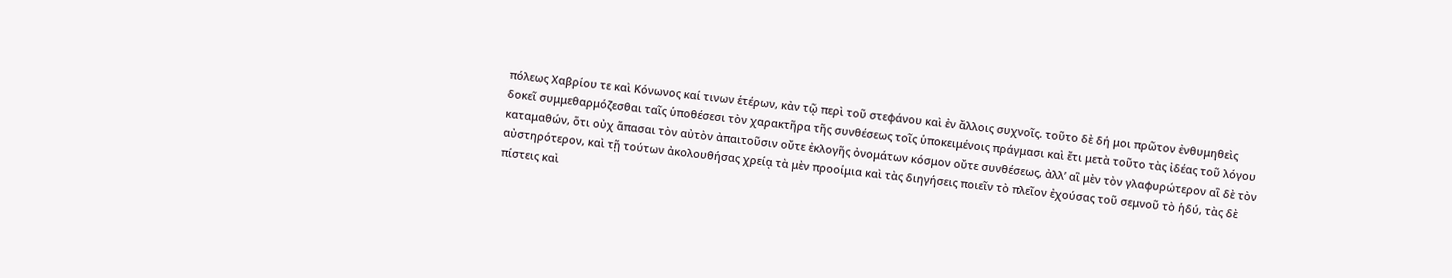πόλεως Χαβρίου τε καὶ Κόνωνος καί τινων ἑτέρων, κἀν τῷ περὶ τοῦ στεφάνου καὶ ἐν ἄλλοις συχνοῖς. τοῦτο δὲ δή μοι πρῶτον ἐνθυμηθεὶς δοκεῖ συμμεθαρμόζεσθαι ταῖς ὑποθέσεσι τὸν χαρακτῆρα τῆς συνθέσεως τοῖς ὑποκειμένοις πράγμασι καὶ ἔτι μετὰ τοῦτο τὰς ἰδέας τοῦ λόγου καταμαθών, ὅτι οὐχ ἅπασαι τὸν αὐτὸν ἀπαιτοῦσιν οὔτε ἐκλογῆς ὀνομάτων κόσμον οὔτε συνθέσεως, ἀλλʼ αἳ μὲν τὸν γλαφυρώτερον αἳ δὲ τὸν αὐστηρότερον, καὶ τῇ τούτων ἀκολουθήσας χρείᾳ τὰ μὲν προοίμια καὶ τὰς διηγήσεις ποιεῖν τὸ πλεῖον ἐχούσας τοῦ σεμνοῦ τὸ ἡδύ, τὰς δὲ πίστεις καὶ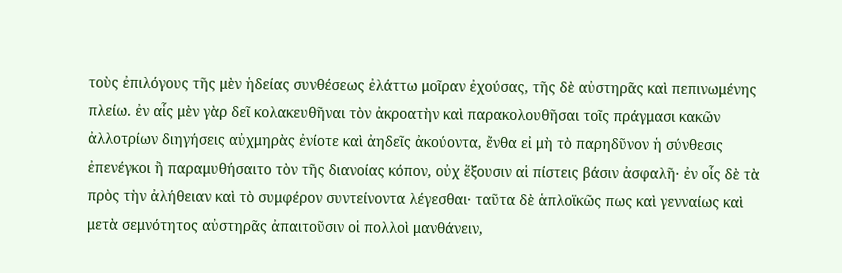τοὺς ἐπιλόγους τῆς μὲν ἡδείας συνθέσεως ἐλάττω μοῖραν ἐχούσας, τῆς δὲ αὐστηρᾶς καὶ πεπινωμένης πλείω. ἐν αἷς μὲν γὰρ δεῖ κολακευθῆναι τὸν ἀκροατὴν καὶ παρακολουθῆσαι τοῖς πράγμασι κακῶν ἀλλοτρίων διηγήσεις αὐχμηρὰς ἐνίοτε καὶ ἀηδεῖς ἀκούοντα, ἔνθα εἰ μὴ τὸ παρηδῦνον ἡ σύνθεσις ἐπενέγκοι ἢ παραμυθήσαιτο τὸν τῆς διανοίας κόπον, οὐχ ἕξουσιν αἱ πίστεις βάσιν ἀσφαλῆ· ἐν οἷς δὲ τὰ πρὸς τὴν ἀλήθειαν καὶ τὸ συμφέρον συντείνοντα λέγεσθαι· ταῦτα δὲ ἁπλοϊκῶς πως καὶ γενναίως καὶ μετὰ σεμνότητος αὐστηρᾶς ἀπαιτοῦσιν οἱ πολλοὶ μανθάνειν,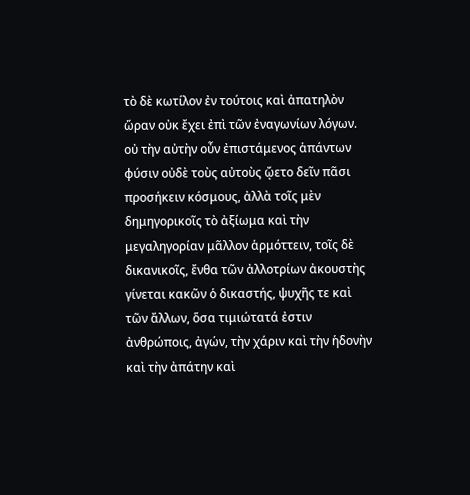τὸ δὲ κωτίλον ἐν τούτοις καὶ ἀπατηλὸν ὥραν οὐκ ἔχει ἐπὶ τῶν ἐναγωνίων λόγων. οὐ τὴν αὐτὴν οὖν ἐπιστάμενος ἁπάντων φύσιν οὐδὲ τοὺς αὐτοὺς ᾤετο δεῖν πᾶσι προσήκειν κόσμους, ἀλλὰ τοῖς μὲν δημηγορικοῖς τὸ ἀξίωμα καὶ τὴν μεγαληγορίαν μᾶλλον ἁρμόττειν, τοῖς δὲ δικανικοῖς, ἔνθα τῶν ἀλλοτρίων ἀκουστὴς γίνεται κακῶν ὁ δικαστής, ψυχῆς τε καὶ τῶν ἄλλων, ὅσα τιμιώτατά ἐστιν ἀνθρώποις, ἀγών, τὴν χάριν καὶ τὴν ἡδονὴν καὶ τὴν ἀπάτην καὶ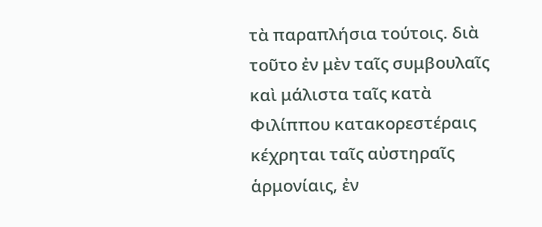τὰ παραπλήσια τούτοις. διὰ τοῦτο ἐν μὲν ταῖς συμβουλαῖς καὶ μάλιστα ταῖς κατὰ Φιλίππου κατακορεστέραις κέχρηται ταῖς αὐστηραῖς ἁρμονίαις, ἐν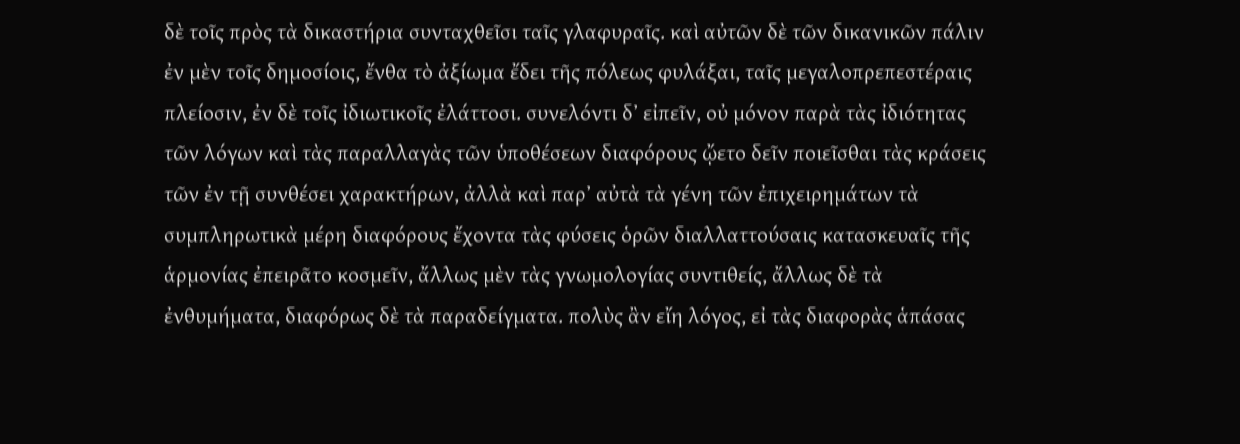δὲ τοῖς πρὸς τὰ δικαστήρια συνταχθεῖσι ταῖς γλαφυραῖς. καὶ αὐτῶν δὲ τῶν δικανικῶν πάλιν ἐν μὲν τοῖς δημοσίοις, ἔνθα τὸ ἀξίωμα ἔδει τῆς πόλεως φυλάξαι, ταῖς μεγαλοπρεπεστέραις πλείοσιν, ἐν δὲ τοῖς ἰδιωτικοῖς ἐλάττοσι. συνελόντι δʼ εἰπεῖν, οὐ μόνον παρὰ τὰς ἰδιότητας τῶν λόγων καὶ τὰς παραλλαγὰς τῶν ὑποθέσεων διαφόρους ᾤετο δεῖν ποιεῖσθαι τὰς κράσεις τῶν ἐν τῇ συνθέσει χαρακτήρων, ἀλλὰ καὶ παρʼ αὐτὰ τὰ γένη τῶν ἐπιχειρημάτων τὰ συμπληρωτικὰ μέρη διαφόρους ἔχοντα τὰς φύσεις ὁρῶν διαλλαττούσαις κατασκευαῖς τῆς ἁρμονίας ἐπειρᾶτο κοσμεῖν, ἄλλως μὲν τὰς γνωμολογίας συντιθείς, ἄλλως δὲ τὰ ἐνθυμήματα, διαφόρως δὲ τὰ παραδείγματα. πολὺς ἂν εἴη λόγος, εἰ τὰς διαφορὰς ἁπάσας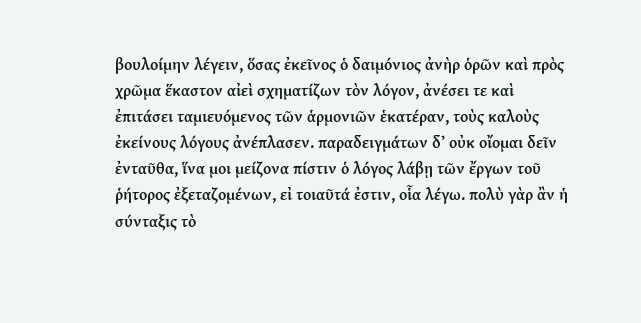βουλοίμην λέγειν, ὅσας ἐκεῖνος ὁ δαιμόνιος ἀνὴρ ὁρῶν καὶ πρὸς χρῶμα ἕκαστον αἰεὶ σχηματίζων τὸν λόγον, ἀνέσει τε καὶ ἐπιτάσει ταμιευόμενος τῶν ἁρμονιῶν ἑκατέραν, τοὺς καλοὺς ἐκείνους λόγους ἀνέπλασεν. παραδειγμάτων δʼ οὐκ οἴομαι δεῖν ἐνταῦθα, ἵνα μοι μείζονα πίστιν ὁ λόγος λάβῃ τῶν ἔργων τοῦ ῥήτορος ἐξεταζομένων, εἰ τοιαῦτά ἐστιν, οἷα λέγω. πολὺ γὰρ ἂν ἡ σύνταξις τὸ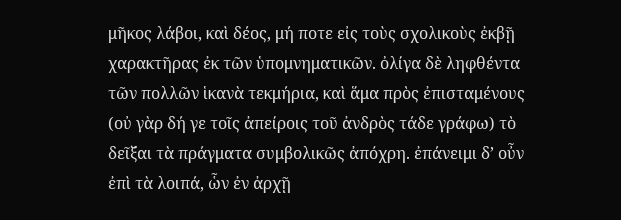μῆκος λάβοι, καὶ δέος, μή ποτε εἰς τοὺς σχολικοὺς ἐκβῇ χαρακτῆρας ἐκ τῶν ὑπομνηματικῶν. ὀλίγα δὲ ληφθέντα τῶν πολλῶν ἱκανὰ τεκμήρια, καὶ ἅμα πρὸς ἐπισταμένους (οὐ γὰρ δή γε τοῖς ἀπείροις τοῦ ἀνδρὸς τάδε γράφω) τὸ δεῖξαι τὰ πράγματα συμβολικῶς ἀπόχρη. ἐπάνειμι δʼ οὖν ἐπὶ τὰ λοιπά, ὧν ἐν ἀρχῇ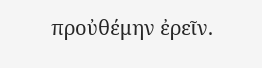προὐθέμην ἐρεῖν.